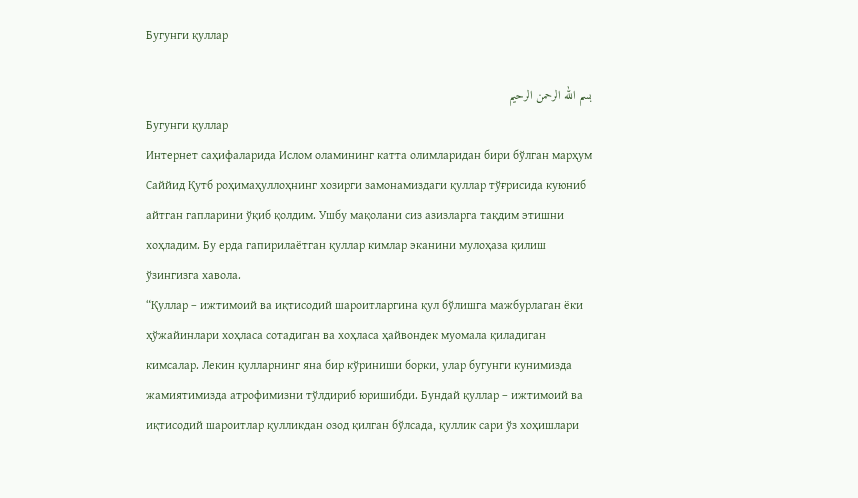Бугунги қуллар

بسم الله الرحمن الرحيم
Бугунги қуллар
Интернет саҳифаларида Ислом оламининг катта олимларидан бири бўлган марҳум Саййид Қутб роҳимаҳуллоҳнинг хозирги замонамиздаги қуллар тўғрисида куюниб айтган гапларини ўқиб қолдим. Ушбу мақолани сиз азизларга тақдим этишни хоҳладим. Бу ерда гапирилаётган қуллар кимлар эканини мулоҳаза қилиш ўзингизга хавола.
“Қуллар ‒ ижтимоий ва иқтисодий шароитларгина қул бўлишга мажбурлаган ёки ҳўжайинлари хоҳласа сотадиган ва хоҳласа ҳайвондек муомала қиладиган кимсалар. Лекин қулларнинг яна бир кўриниши борки, улар бугунги кунимизда жамиятимизда атрофимизни тўлдириб юришибди. Бундай қуллар ‒ ижтимоий ва иқтисодий шароитлар қулликдан озод қилган бўлсада, қуллик сари ўз хоҳишлари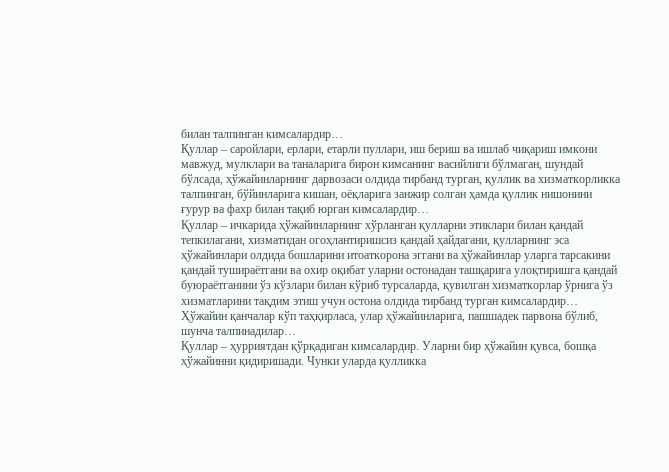билан талпинган кимсалардир…
Қуллар ‒ саройлари, ерлари, етарли пуллари, иш бериш ва ишлаб чиқариш имкони мавжуд, мулклари ва таналарига бирон кимсанинг васийлиги бўлмаган, шундай бўлсада, ҳўжайинларнинг дарвозаси олдида тирбанд турган, қуллик ва хизматкорликка талпинган, бўйинларига кишан, оёқларига занжир солган ҳамда қуллик нишонини ғурур ва фахр билан тақиб юрган кимсалардир…
Қуллар ‒ ичкарида ҳўжайинларнинг хўрланган қулларни этиклари билан қандай тепкилагани, хизматидан огоҳлантиришсиз қандай ҳайдагани, қулларнинг эса ҳўжайинлари олдида бошларини итоаткорона эггани ва ҳўжайинлар уларга тарсакини қандай тушираётгани ва охир оқибат уларни остонадан ташқарига улоқтиришга қандай буюраётганини ўз кўзлари билан кўриб турсаларда, қувилган хизматкорлар ўрнига ўз хизматларини тақдим этиш учун остона олдида тирбанд турган кимсалардир… Ҳўжайин қанчалар кўп таҳқирласа, улар ҳўжайинларига, пашшадек парвона бўлиб, шунча талпинадилар…
Қуллар ‒ ҳурриятдан қўрқадиган кимсалардир. Уларни бир ҳўжайин қувса, бошқа ҳўжайинни қидиришади. Чунки уларда қулликка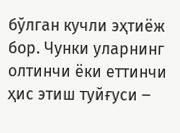бўлган кучли эҳтиёж бор. Чунки уларнинг олтинчи ёки еттинчи ҳис этиш туйғуси ‒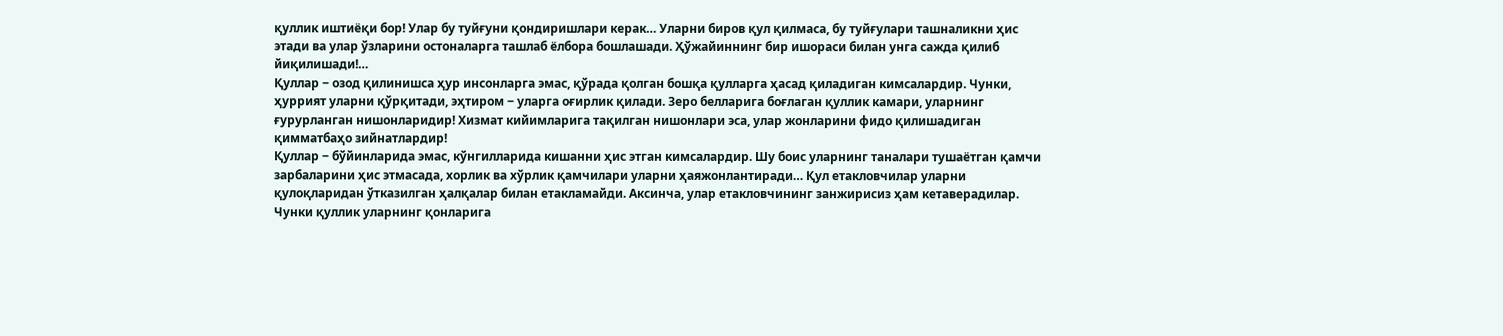қуллик иштиёқи бор! Улар бу туйғуни қондиришлари керак… Уларни биров қул қилмаса, бу туйғулари ташналикни ҳис этади ва улар ўзларини остоналарга ташлаб ёлбора бошлашади. Ҳўжайиннинг бир ишораси билан унга сажда қилиб йиқилишади!…
Қуллар ‒ озод қилинишса ҳур инсонларга эмас, қўрада қолган бошқа қулларга ҳасад қиладиган кимсалардир. Чунки, ҳуррият уларни қўрқитади, эҳтиром ‒ уларга оғирлик қилади. Зеро белларига боғлаган қуллик камари, уларнинг ғурурланган нишонларидир! Хизмат кийимларига тақилган нишонлари эса, улар жонларини фидо қилишадиган қимматбаҳо зийнатлардир!
Қуллар ‒ бўйинларида эмас, кўнгилларида кишанни ҳис этган кимсалардир. Шу боис уларнинг таналари тушаётган қамчи зарбаларини ҳис этмасада, хорлик ва хўрлик қамчилари уларни ҳаяжонлантиради… Қул етакловчилар уларни қулоқларидан ўтказилган ҳалқалар билан етакламайди. Аксинча, улар етакловчининг занжирисиз ҳам кетаверадилар. Чунки қуллик уларнинг қонларига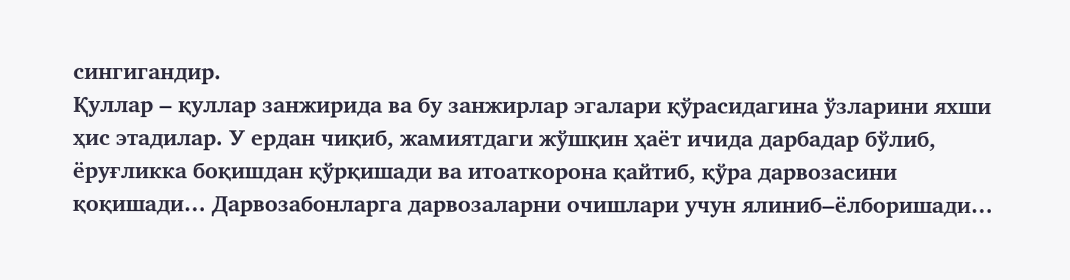сингигандир.
Қуллар ‒ қуллар занжирида ва бу занжирлар эгалари қўрасидагина ўзларини яхши ҳис этадилар. У ердан чиқиб, жамиятдаги жўшқин ҳаёт ичида дарбадар бўлиб, ёруғликка боқишдан қўрқишади ва итоаткорона қайтиб, қўра дарвозасини қоқишади… Дарвозабонларга дарвозаларни очишлари учун ялиниб‒ёлборишади…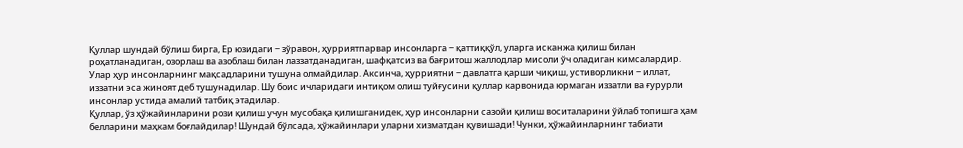Қуллар шундай бўлиш бирга, Ер юзидаги ‒ зўравон, ҳурриятпарвар инсонларга ‒ қаттиққўл, уларга исканжа қилиш билан роҳатланадиган, озорлаш ва азоблаш билан лаззатданадиган, шафқатсиз ва бағритош жаллодлар мисоли ўч оладиган кимсалардир.
Улар ҳур инсонларнинг мақсадларини тушуна олмайдилар. Аксинча, ҳурриятни ‒ давлатга қарши чиқиш, устиворликни ‒ иллат, иззатни эса жиноят деб тушунадилар. Шу боис ичларидаги интиқом олиш туйғусини қуллар карвонида юрмаган иззатли ва ғурурли инсонлар устида амалий татбиқ этадилар.
Қуллар, ўз ҳўжайинларини рози қилиш учун мусобақа қилишганидек, ҳур инсонларни сазойи қилиш воситаларини ўйлаб топишга ҳам белларини маҳкам боғлайдилар! Шундай бўлсада, ҳўжайинлари уларни хизматдан қувишади! Чунки, ҳўжайинларнинг табиати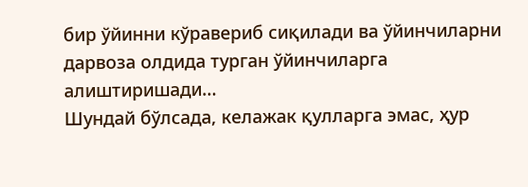бир ўйинни кўравериб сиқилади ва ўйинчиларни дарвоза олдида турган ўйинчиларга алиштиришади…
Шундай бўлсада, келажак қулларга эмас, ҳур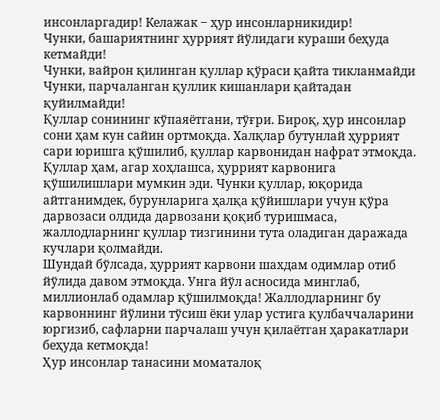инсонларгадир! Келажак ‒ ҳур инсонларникидир!
Чунки, башариятнинг ҳуррият йўлидаги кураши беҳуда кетмайди!
Чунки, вайрон қилинган қуллар қўраси қайта тикланмайди
Чунки, парчаланган қуллик кишанлари қайтадан қуйилмайди!
Қуллар сонининг кўпаяётгани, тўғри. Бироқ, ҳур инсонлар сони ҳам кун сайин ортмоқда. Халқлар бутунлай ҳуррият сари юришга қўшилиб, қуллар карвонидан нафрат этмоқда. Қуллар ҳам, агар хоҳлашса, ҳуррият карвонига қўшилишлари мумкин эди. Чунки қуллар, юқорида айтганимдек, бурунларига ҳалқа қўйишлари учун қўра дарвозаси олдида дарвозани қоқиб туришмаса, жаллодларнинг қуллар тизгинини тута оладиган даражада кучлари қолмайди.
Шундай бўлсада, ҳуррият карвони шахдам одимлар отиб йўлида давом этмоқда. Унга йўл асносида минглаб, миллионлаб одамлар қўшилмоқда! Жаллодларнинг бу карвоннинг йўлини тўсиш ёки улар устига қулбаччаларини юргизиб, сафларни парчалаш учун қилаётган ҳаракатлари беҳуда кетмоқда!
Ҳур инсонлар танасини моматалоқ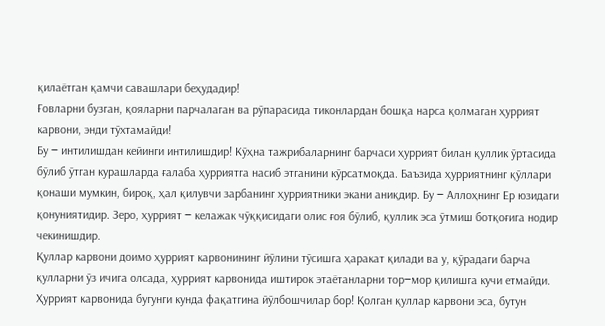қилаётган қамчи савашлари беҳудадир!
Ғовларни бузган, қояларни парчалаган ва рўпарасида тиконлардан бошқа нарса қолмаган ҳуррият карвони, энди тўхтамайди!
Бу ‒ интилишдан кейинги интилишдир! Кўҳна тажрибаларнинг барчаси ҳуррият билан қуллик ўртасида бўлиб ўтган курашларда ғалаба ҳурриятга насиб этганини кўрсатмоқда. Баъзида ҳурриятнинг қўллари қонаши мумкин, бироқ, ҳал қилувчи зарбанинг ҳурриятники экани аниқдир. Бу ‒ Аллоҳнинг Ер юзидаги қонуниятидир. Зеро, ҳуррият ‒ келажак чўққисидаги олис ғоя бўлиб, қуллик эса ўтмиш ботқоғига нодир чекинишдир.
Қуллар карвони доимо ҳуррият карвонининг йўлини тўсишга ҳаракат қилади ва у, қўрадаги барча қулларни ўз ичига олсада, ҳуррият карвонида иштирок этаётанларни тор‒мор қилишга кучи етмайди. Ҳуррият карвонида бугунги кунда фақатгина йўлбошчилар бор! Қолган қуллар карвони эса, бутун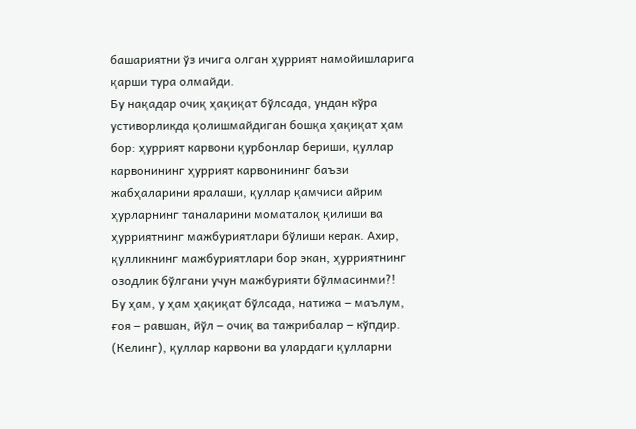башариятни ўз ичига олган ҳуррият намойишларига қарши тура олмайди.
Бу нақадар очиқ ҳақиқат бўлсада, ундан кўра устиворликда қолишмайдиган бошқа ҳақиқат ҳам бор: ҳуррият карвони қурбонлар бериши, қуллар карвонининг ҳуррият карвонининг баъзи жабҳаларини яралаши, қуллар қамчиси айрим ҳурларнинг таналарини моматалоқ қилиши ва ҳурриятнинг мажбуриятлари бўлиши керак. Ахир, қулликнинг мажбуриятлари бор экан, ҳурриятнинг озодлик бўлгани учун мажбурияти бўлмасинми?!
Бу ҳам, у ҳам ҳақиқат бўлсада, натижа ‒ маълум, ғоя ‒ равшан, йўл ‒ очиқ ва тажрибалар ‒ кўпдир. (Келинг), қуллар карвони ва улардаги қулларни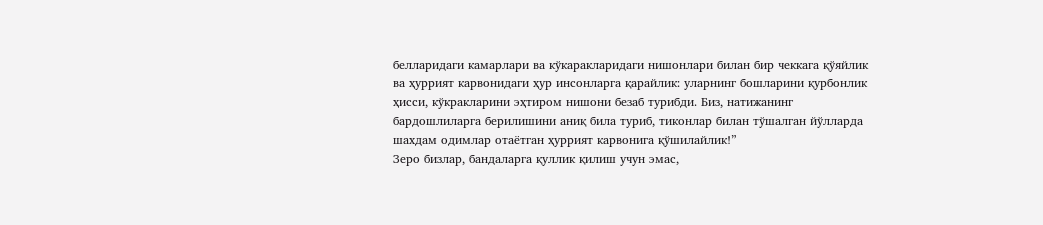белларидаги камарлари ва кўкаракларидаги нишонлари билан бир чеккага қўяйлик ва ҳуррият карвонидаги ҳур инсонларга қарайлик: уларнинг бошларини қурбонлик ҳисси, кўкракларини эҳтиром нишони безаб турибди. Биз, натижанинг бардошлиларга берилишини аниқ била туриб, тиконлар билан тўшалган йўлларда шахдам одимлар отаётган ҳуррият карвонига қўшилайлик!”
Зеро бизлар, бандаларга қуллик қилиш учун эмас,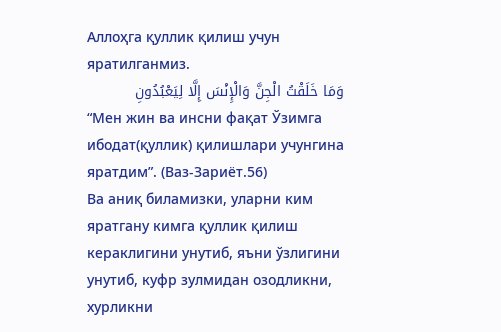Аллоҳга қуллик қилиш учун яратилганмиз.
وَمَا خَلَقْتُ الْجِنَّ وَالْإِنْسَ إِلَّا لِيَعْبُدُونِ
“Мен жин ва инсни фақат Ўзимга ибодат(қуллик) қилишлари учунгина яратдим”. (Ваз-Зариёт.56)
Ва аниқ биламизки, уларни ким яратгану кимга қуллик қилиш кераклигини унутиб, яъни ўзлигини унутиб, куфр зулмидан озодликни, хурликни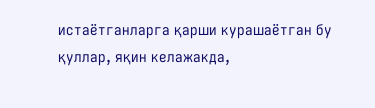истаётганларга қарши курашаётган бу қуллар, яқин келажакда,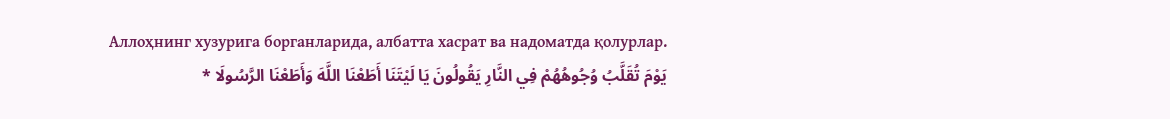Аллоҳнинг хузурига борганларида, албатта хасрат ва надоматда қолурлар.
يَوْمَ تُقَلَّبُ وُجُوهُهُمْ فِي النَّارِ يَقُولُونَ يَا لَيْتَنَا أَطَعْنَا اللَّهَ وَأَطَعْنَا الرَّسُولَا *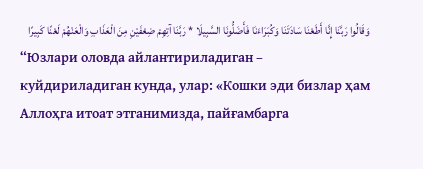وَقَالُوا رَبَّنَا إِنَّا أَطَعْنَا سَادَتَنَا وَكُبَرَاءَنَا فَأَضَلُّونَا السَّبِيلَا * رَبَّنَا آتِهِمْ ضِعْفَيْنِ مِنَ الْعَذَابِ وَالْعَنْهُمْ لَعْنًا كَبِيرًا
“Юзлари оловда айлантириладиган – куйдириладиган кунда, улар: «Кошки эди бизлар ҳам Аллоҳга итоат этганимизда, пайғамбарга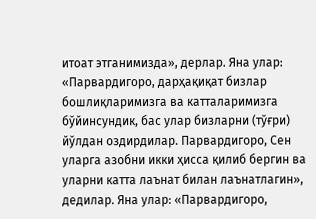итоат этганимизда», дерлар. Яна улар: «Парвардигоро, дарҳақиқат бизлар бошлиқларимизга ва катталаримизга бўйинсундик, бас улар бизларни (тўғри) йўлдан оздирдилар. Парвардигоро, Сен уларга азобни икки ҳисса қилиб бергин ва уларни катта лаънат билан лаънатлагин», дедилар. Яна улар: «Парвардигоро,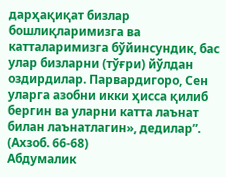дарҳақиқат бизлар бошлиқларимизга ва катталаримизга бўйинсундик, бас улар бизларни (тўғри) йўлдан оздирдилар. Парвардигоро, Сен уларга азобни икки ҳисса қилиб бергин ва уларни катта лаънат билан лаънатлагин», дедилар”. (Ахзоб. 66-68)
Абдумалик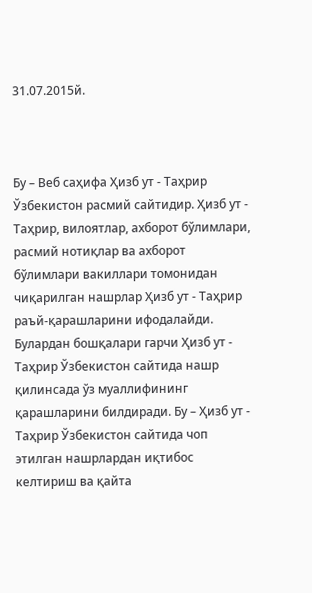31.07.2015й.



Бу – Веб саҳифа Ҳизб ут - Таҳрир Ўзбекистон расмий сайтидир. Ҳизб ут - Таҳрир, вилоятлар, ахборот бўлимлари, расмий нотиқлар ва ахборот бўлимлари вакиллари томонидан чиқарилган нашрлар Ҳизб ут - Таҳрир раъй-қарашларини ифодалайди. Булардан бошқалари гарчи Ҳизб ут - Таҳрир Ўзбекистон сайтида нашр қилинсада ўз муаллифининг қарашларини билдиради. Бу – Ҳизб ут - Таҳрир Ўзбекистон сайтида чоп этилган нашрлардан иқтибос келтириш ва қайта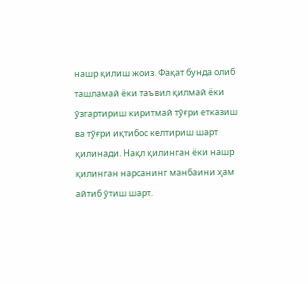нашр қилиш жоиз. Фақат бунда олиб ташламай ёки таъвил қилмай ёки ўзгартириш киритмай тўғри етказиш ва тўғри иқтибос келтириш шарт қилинади. Нақл қилинган ёки нашр қилинган нарсанинг манбаини ҳам айтиб ўтиш шарт.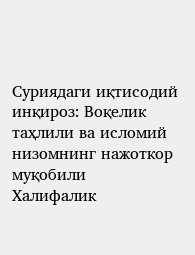Суриядаги иқтисодий инқироз: Воқелик таҳлили ва исломий низомнинг нажоткор муқобили
Халифалик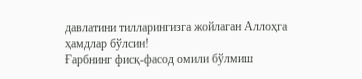давлатини тилларингизга жойлаган Аллоҳга ҳамдлар бўлсин!
Ғарбнинг фисқ-фасод омили бўлмиш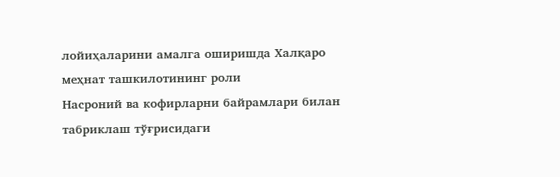лойиҳаларини амалга оширишда Халқаро меҳнат ташкилотининг роли
Насроний ва кофирларни байрамлари билан табриклаш тўғрисидаги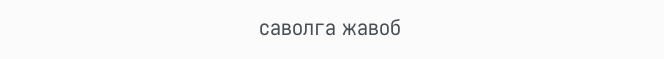саволга жавоб